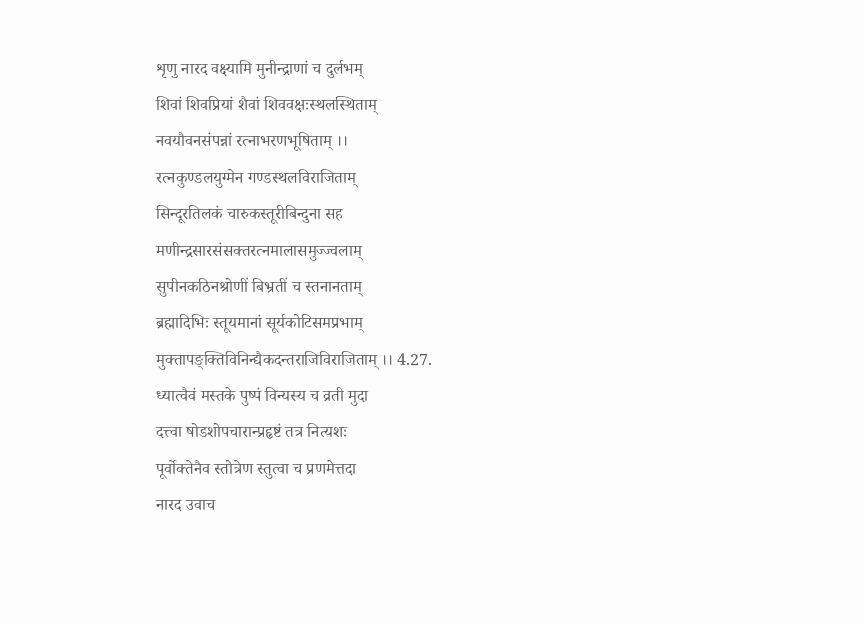शृणु नारद वक्ष्यामि मुनीन्द्राणां च दुर्लभम्
शिवां शिवप्रियां शैवां शिववक्षःस्थलस्थिताम्
नवयौवनसंपन्नां रत्नाभरणभूषिताम् ।।
रत्नकुण्डलयुग्मेन गण्डस्थलविराजिताम्
सिन्दूरतिलकं चारुकस्तूरीबिन्दुना सह
मणीन्द्रसारसंसक्तरत्नमालासमुज्ज्वलाम्
सुपीनकठिनश्रोणीं बिभ्रतीं च स्तनानताम्
ब्रह्मादिभिः स्तूयमानां सूर्यकोटिसमप्रभाम्
मुक्तापङ्क्तिविनिन्द्यैकदन्तराजिविराजिताम् ।। 4.27.
ध्यात्वैवं मस्तके पुष्पं विन्यस्य च व्रती मुदा
दत्त्वा षोडशोपचारान्प्रहृष्टं तत्र नित्यशः
पूर्वोक्तेनैव स्तोत्रेण स्तुत्वा च प्रणमेत्तदा
नारद उवाच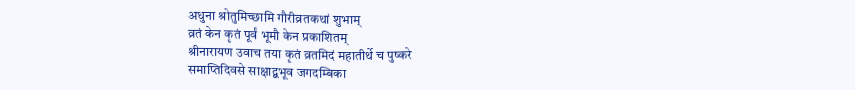अधुना श्रोतुमिच्छामि गौरीव्रतकथां शुभाम्
व्रतं केन कृतं पूर्वं भूमौ केन प्रकाशितम्
श्रीनारायण उवाच तया कृतं व्रतमिदं महातीर्थे च पुष्करे
समाप्तिदिवसे साक्षाद्बभूव जगदम्बिका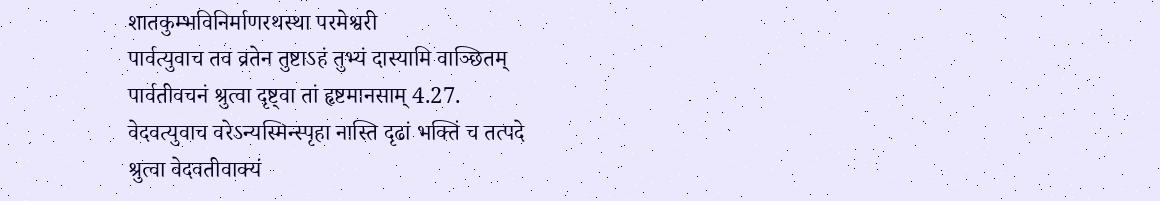शातकुम्भविनिर्माणरथस्था परमेश्वरी
पार्वत्युवाच तव व्रतेन तुष्टाऽहं तुभ्यं दास्यामि वाञ्छितम्
पार्वतीवचनं श्रुत्वा दृष्ट्वा तां हृष्टमानसाम् 4.27.
वेदवत्युवाच वरेऽन्यस्मिन्स्पृहा नास्ति दृढां भक्तिं च तत्पदे
श्रुत्वा वेदवतीवाक्यं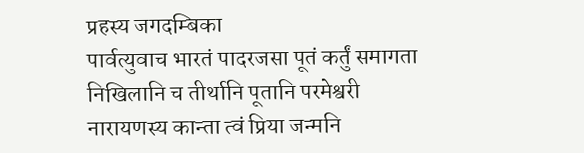प्रहस्य जगदम्बिका
पार्वत्युवाच भारतं पादरजसा पूतं कर्तुं समागता
निखिलानि च तीर्थानि पूतानि परमेश्वरी
नारायणस्य कान्ता त्वं प्रिया जन्मनि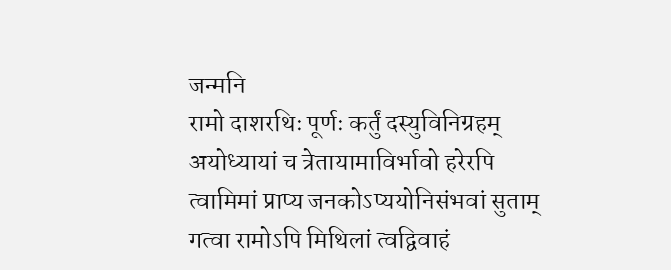जन्मनि
रामो दाशरथिः पूर्णः कर्तुं दस्युविनिग्रहम्
अयोध्यायां च त्रेतायामाविर्भावो हरेरपि
त्वामिमां प्राप्य जनकोऽप्ययोनिसंभवां सुताम्
गत्वा रामोऽपि मिथिलां त्वद्विवाहं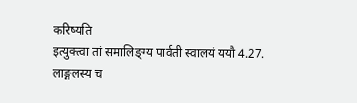करिष्यति
इत्युक्त्वा तां समालिङ्ग्य पार्वती स्वालयं ययौ 4.27.
लाङ्गलस्य च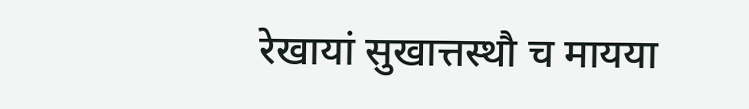रेखायां सुखात्तस्थौ च मायया